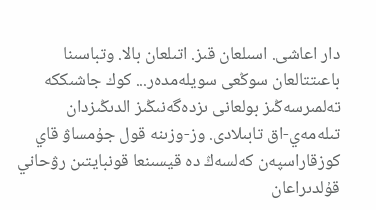دار اعاشى. اسىلعان قىز. اتىلعان بالا. وتباسىنا باعىتتالعان سوڭعى سويلەمدەر... كوك جاشىككە تەلمىرسەڭىز بولعانى ىزدەگەنىڭىز الدىڭىزدان تىلەمەي-اق تابىلادى. وز-وزىنە قول جۇمساۋ قاي كوزقاراسپەن كەلسەڭ دە قيسىنعا قونبايتىن رۋحاني قۇلدىراعان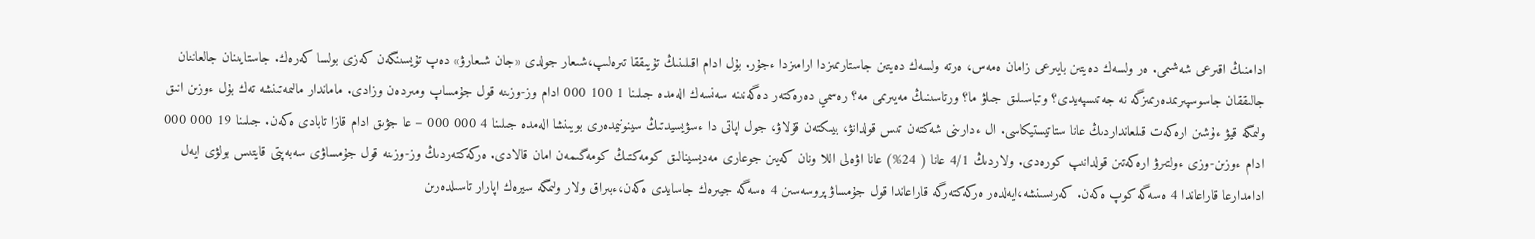ادامنىڭ اقىرعى شەشىمى. ەر ولسەك دەيتىن بايىرعى زامان ەمەس، ەرتە ولسەك دەيتىن جاستارىمىزدا ارامىزدا ءجۇر. بۇل ادام اقىلىنىڭ تۇيىققا تىرەلىپ،شىعار جولدى «جان شىعارۋ» دەپ تۇيسىنگەن كەزى بولسا كەرەك. جاستايىنان جالعاننان جالىققان جاسوسپىرىمدەرىمىزگە نە جەتىسپەيدى؟ وتباسىلىق جىلۋ ما؟ ورتاسىنىڭ مەيىرىمى مە؟ رەسمي دەرەكتەر دەگەنىنە سەنسەك الەمدە جىلىنا 1 100 000 ادام وز-وزىنە قول جۇمساپ ومىردەن وزادى. ماماندار مالىمەتىنشە تەك بۇل ءوزىن انىق ولىمگە قيۋ ءۇشىن ارەكەت قىلعانداردىڭ عانا ستاتيستيكاسى. ال ءدارىنى شەكتەن تىس قولدانۋ، بيىكتەن قۇلاۋ، جول اپاتى دا ءسۋيسيدتىڭ سينونيمدەرى بويىنشا الەمدە جىلىنا 4 000 000 – عا جۋىق ادام قازا تابادى ەكەن. جىلىنا 19 000 000 ادام ءوزىن-وزى ءولتىرۋ ارەكەتىن قولدانىپ كورەدى. ولاردىڭ 4/1 عانا ( 24%) عانا اۋەلى اللا ونان كەيىن جوعارى مەديسينالىق كومەكتىڭ كومەگىمەن امان قالادى. ەركەكتەردىڭ وز-وزىنە قول جۇمساۋى سەبەپتى قايتىس بولۋى ايەل ادامدارعا قاراعاندا 4 ەسەگە كوپ ەكەن. كەرىسىنشە،ايەلدەر ەركەكتەرگە قاراعاندا قول جۇمساۋ پروسەسىن 4 ەسەگە جيىرەك جاسايدى ەكەن،ءبىراق ولار ولىمگە سيرەك اپارار تاسىلدەرىن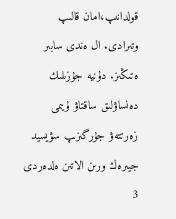قولدانىپ،امان قالىپ وتىرادى. ال ەندى سابىر ەتىڭىز. دۇنيە جۇزىلىك دەنساۋلىق ساقتاۋ ۇيىمى زەرتتەۋ جۇرگىزىپ سۋيسيد جيىرەك ورىن الاتىن ەلدەردى 3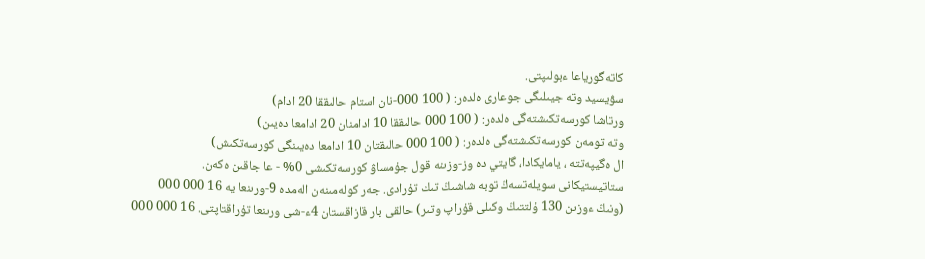كاتەگورياعا ءبولىپتى.
سۋيسيد وتە جيىلىگى جوعارى ەلدەر: ( 100 000-نان استام حالىققا 20 ادام)
ورتاشا كورسەتكىشتەگى ەلدەر: ( 100 000 حالىققا 10 ادامنان 20 ادامعا دەيىن)
وتە تومەن كورسەتكىشتەگى ەلدەر: ( 100 000 حالىقتان 10 ادامعا دەيىنگى كورسەتكىش)
ال ەگيپەتتە ، يامايكادا، گايتي دە وز-وزىنە قول جۇمساۋ كورسەتكىشى 0% - عا جاقىن ەكەن.
ستاتيستيكانى سويلەتسەڭ توبە شاشىڭ تىك تۇرادى. جەر كولەمىنەن الەمدە 9-ورىنعا يە 16 000 000 (ونىڭ ءوزىن 130 ۇلتتىڭ وكىلى قۇراپ وتىر) حالقى بار قازاقستان 4ء-شى ورىنعا تۇراقتاپتى. 16 000 000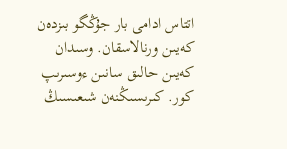اتتاس ادامى بار جۇڭگو بىزدەن كەيىن ورنالاسقان. وسىدان كەيىن حالىق سانىن ءوسىرىپ كور. كىرىسىڭنەن شىعىسىڭ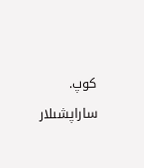كوپ. ساراپشىلار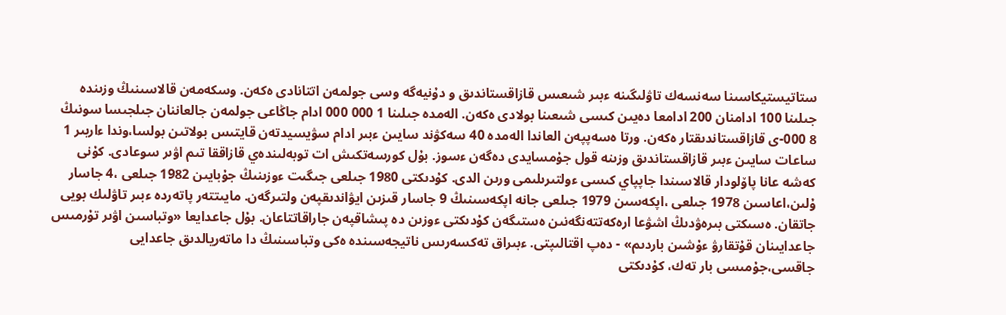ستاتيستيكاسىنا سەنسەك تاۋلىگىنە ءبىر شىعىس قازاقستاندىق و دۇنيەگە وسى جولمەن اتتانادى ەكەن. وسكەمەن قالاسىنىڭ وزىندە جىلىنا 100 ادامنان 200 ادامعا دەيىن كىسى شىعىنا بولادى ەكەن. الەمدە جىلىنا 1 000 000 ادام جاڭاعى جولمەن جالعاننان جىلجىسا سونىڭ 8 000-ى قازاقستاندىقتار ەكەن. ورتا ەسەپپەن العاندا الەمدە 40 سەكۋند سايىن ءبىر ادام سۋيسيدتەن قايتىس بولاتىن بولسا،وندا ءاربىر 1 ساعات سايىن ءبىر قازاقستاندىق وزىنە قول جۇمسايدى دەگەن ءسوز. بۇل كورسەتكىش ات توبەلىندەي قازاققا تىم اۋىر سوعادى. كۇنى كەشە عانا پاۆلودار قالاسىندا جاپپاي كىسى ءولتىرىلىمى ورىن الدى. كۇدىكتى 1980 جىلعى جىگىت ءوزىنىڭ جۇبايىن 1982 جىلعى ،4 جاسار ۇلىن،اعاسىن 1978 جىلعى ،اپكەسىن 1979 جىلعى جانە اپكەسىنىڭ 9 جاسار قىزىن ايۋاندىقپەن ولتىرگەن. مايىتتەر پاتەردە ءبىر تاۋلىك بويى جاتقان. ەسىكتى بىرەۋدىڭ اشۋعا ارەكەتتەنگەنىن ەستىگەن كۇدىكتى ءوزىن دە پىشاقپەن جاراقاتتاعان. بۇل جاعدايعا «وتباسىن اۋىر تۇرمىس جاعدايىنان قۇتقارۋ ءۇشىن باردىم» - دەپ اقتالىپتى. ءبىراق تەكسەرىس ناتيجەسىندە ەكى وتباسىنىڭ دا ماتەريالدىق جاعدايى جاقسى،جۇمىسى بار تەك، كۇدىكتى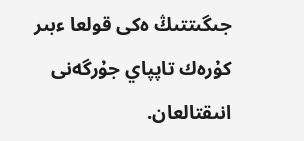جىگىتتىڭ ەكى قولعا ءبىر كۇرەك تاپپاي جۇرگەنى انىقتالعان.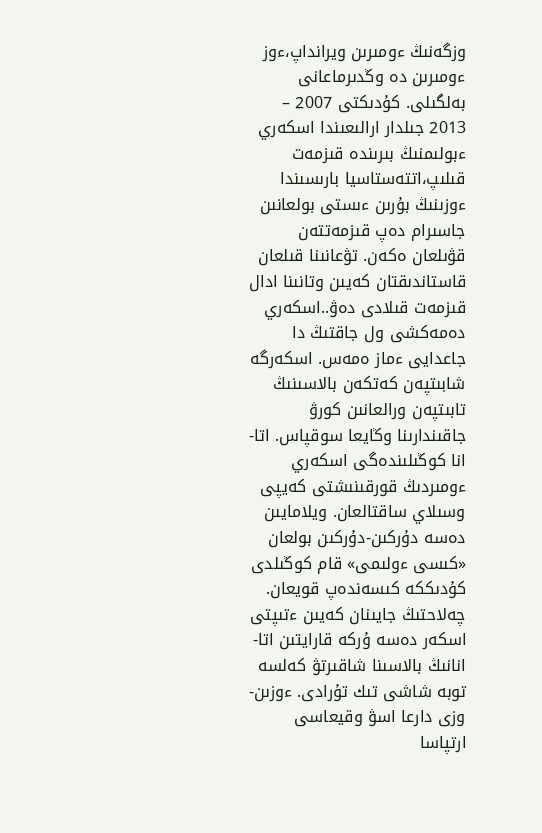وزگەنىڭ ءومىرىن ويرانداپ،ءوز ءومىرىن دە وڭدىرماعانى بەلگىلى. كۇدىكتى 2007 – 2013 جىلدار ارالىعىندا اسكەري ءبولىمنىڭ بىرىندە قىزمەت قىلىپ،اتتەستاسيا بارىسىندا ءوزىنىڭ بۇرىن ءىستى بولعانىن جاسىرام دەپ قىزمەتتەن قۋىلعان ەكەن. تۋعانىنا قىلعان قاستاندىقتان كەيىن وتانىنا ادال قىزمەت قىلادى دەۋ..اسكەري دەمەكشى ول جاقتىڭ دا جاعدايى ءماز ەمەس. اسكەرگە شابىتپەن كەتكەن بالاسىنىڭ تابىتپەن ورالعانىن كورۋ جاقىندارىنا وڭايعا سوقپاس. اتا-انا كوڭىلىندەگى اسكەري ءومىردىڭ قورقىنىشتى كەيپى وسىلاي ساقتالعان. ويلامايىن دەسە دۇركىن-دۇركىن بولعان «كىسى ءولىمى» قام كوڭىلدى كۇدىككە كىسەندەپ قويعان. چەلاحتىڭ جايىنان كەيىن ءتىپتى اسكەر دەسە ۇركە قارايتىن اتا-انانىڭ بالاسىنا شاقىرتۋ كەلسە توبە شاشى تىك تۇرادى. ءوزىن-وزى دارعا اسۋ وقيعاسى ارتپاسا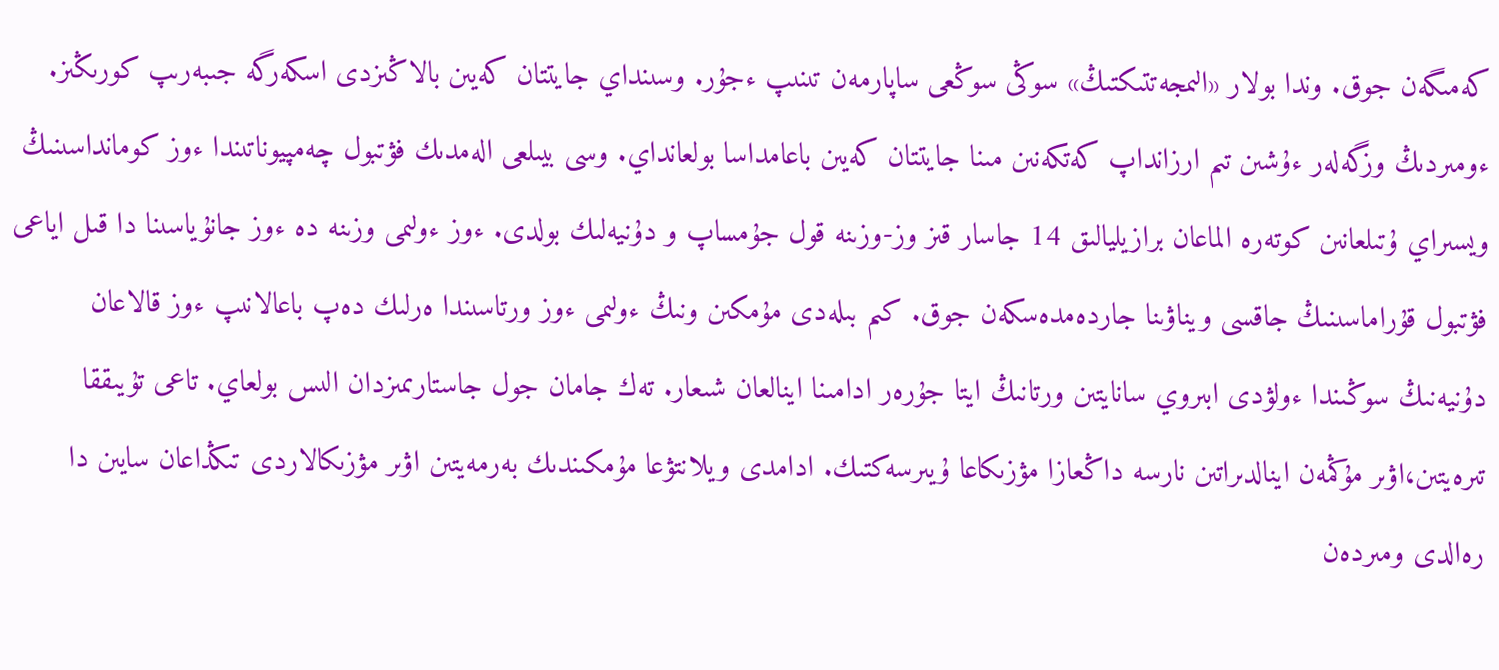كەمىگەن جوق. وندا بولار «الىمجەتتىكتىڭ» سوڭى سوڭعى ساپارمەن تىنىپ ءجۇر. وسىنداي جايتتان كەيىن بالاڭىزدى اسكەرگە جىبەرىپ كورىڭىز. ءومىردىڭ وزگەلەر ءۇشىن تىم ارزانداپ كەتكەنىن مىنا جايتتان كەيىن باعامداسا بولعانداي. وسى بيىلعى الەمدىك فۋتبول چەمپيوناتىندا ءوز كومانداسىنىڭ ويسىراي ۇتىلعانىن كوتەرە الماعان برازيليالىق 14 جاسار قىز وز-وزىنە قول جۇمساپ و دۇنيەلىك بولدى. ءوز ءولىمى وزىنە دە ءوز جانۇياسىنا دا قىل اياعى فۋتبول قۇراماسىنىڭ جاقسى ويناۋىنا جاردەمدەسكەن جوق. كىم بىلەدى مۇمكىن ونىڭ ءولىمى ءوز ورتاسىندا ەرلىك دەپ باعالانىپ ءوز قالاعان دۇنيەنىڭ سوڭىندا ءولۋدى ابىروي سانايتىن ورتانىڭ ايتا جۇرەر ادامىنا اينالعان شىعار. تەك جامان جول جاستارىمىزدان الىس بولعاي. تاعى تۇيىققا تىرەيتىن،اۋىر مۇڭمەن اينالدىراتىن نارسە داڭعازا مۋزىكاعا ۇيىرسەكتىك. ادامدى ويلانتۋعا مۇمكىندىك بەرمەيتىن اۋىر مۋزىكالاردى تىڭداعان سايىن دا رەالدى ومىردەن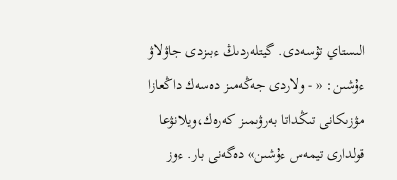الىستاي تۇسەدى. گيتلەردىڭ ءبىزدى جاۋلاۋ ءۇشىن: « - ولاردى جەڭەمىز دەسەك داڭعازا مۋزىكانى تىڭداتا بەرۋىمىز كەرەك،ويلانۋعا قولدارى تيمەس ءۇشىن» دەگەنى بار. ءوز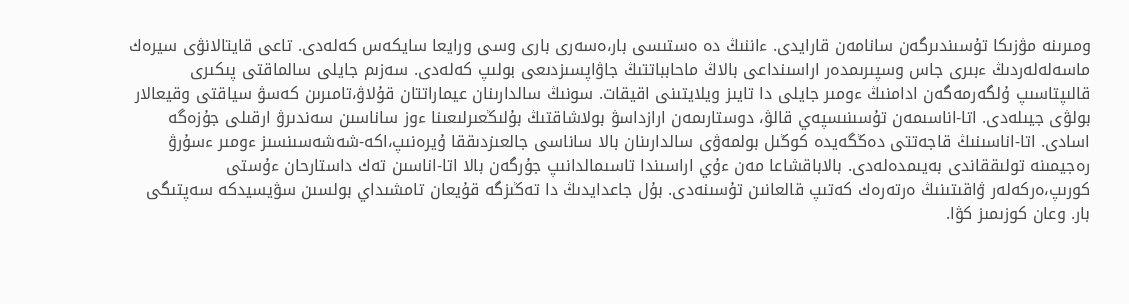ومىرىنە مۋزىكا تۇسىندىرگەن سانامەن قارايدى. ءاننىڭ دە ەستىسى بار،ەسەرى بارى وسى ورايعا سايكەس كەلەدى. تاعى قايتالانۋى سيرەك ماسەلەلەردىڭ ءبىرى جاس وسپىرىمدەر اراسىنداعى بالاڭ ماحابباتتىڭ جاۋاپسىزدىعى بولىپ كەلەدى. سەزىم جايلى سالماقتى پىكىرى قالىپتاسىپ ۇلگەرمەگەن ادامنىڭ ءومىر جايلى دا تايىز ويلايتىنى اقيقات. سونىڭ سالدارىنان عيماراتتان قۇلاۋ،تامىرىن كەسۋ سياقتى وقيعالار بولۋى جيىلەدى. اتا-اناسىمەن تۇسىنىسپەي قالۋ، دوستارىمەن ارازداسۋ بولاشاقتىڭ بۇلىڭعىرلىعىنا ءوز ساناسىن سەندىرۋ ارقىلى جۇزەگە اسادى. اتا-اناسىنىڭ قاجەتتى دەڭگەيدە كوڭىل بولمەۋى سالدارىنان بالا ساناسى جالعىزدىققا ۇيرەنىپ،اكە-شەشەسىنسىز ءومىر ءسۇرۋ رەجيمىنە تولىققاندى بەيىمدەلەدى. بالاباقشاعا مەن ءۇي اراسىندا تاسىمالدانىپ جۇرگەن بالا اتا-اناسىن تەك داستارحان ءۇستى كورىپ،ەركەلەر ۋاقىتىنىڭ ەرتەرەك كەتىپ قالعانىن تۇسىنەدى. بۇل جاعدايدىڭ دا تەڭىزگە قۇيعان تامشىداي بولسىن سۋيسيدكە سەپتىگى بار. وعان كوزىمىز كۋا.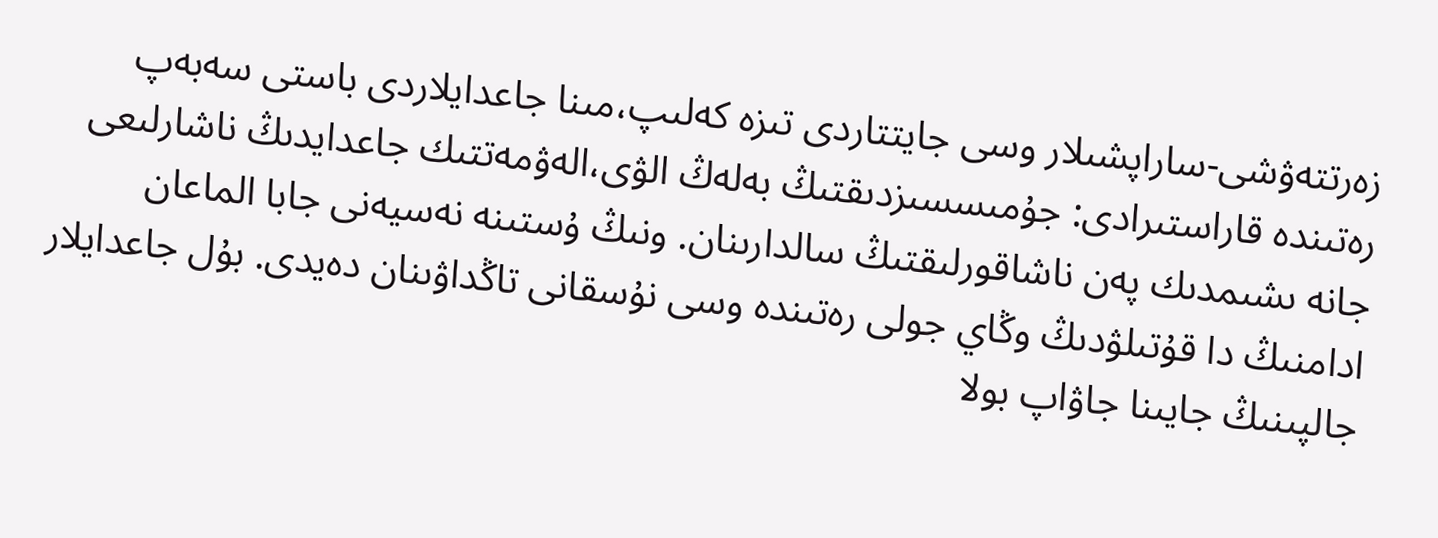زەرتتەۋشى-ساراپشىلار وسى جايتتاردى تىزە كەلىپ،مىنا جاعدايلاردى باستى سەبەپ رەتىندە قاراستىرادى: جۇمىسسىزدىقتىڭ بەلەڭ الۋى،الەۋمەتتىك جاعدايدىڭ ناشارلىعى جانە ىشىمدىك پەن ناشاقورلىقتىڭ سالدارىنان. ونىڭ ۇستىنە نەسيەنى جابا الماعان ادامنىڭ دا قۇتىلۋدىڭ وڭاي جولى رەتىندە وسى نۇسقانى تاڭداۋىنان دەيدى. بۇل جاعدايلار جالپىنىڭ جايىنا جاۋاپ بولا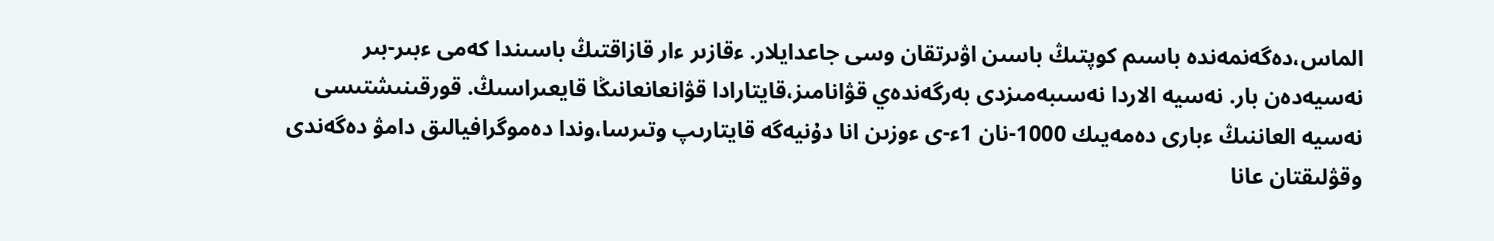الماس،دەگەنمەندە باسىم كوپتىڭ باسىن اۋىرتقان وسى جاعدايلار. ءقازىر ءار قازاقتىڭ باسىندا كەمى ءبىر-بىر نەسيەدەن بار. نەسيە الاردا نەسىبەمىزدى بەرگەندەي قۋانامىز،قايتارادا قۋانعانعانىڭا قايعىراسىڭ. قورقىنىشتىسى نەسيە العاننىڭ ءبارى دەمەيىك 1000-نان 1ء-ى ءوزىن انا دۇنيەگە قايتارىپ وتىرسا،وندا دەموگرافيالىق دامۋ دەگەندى وقۋلىقتان عانا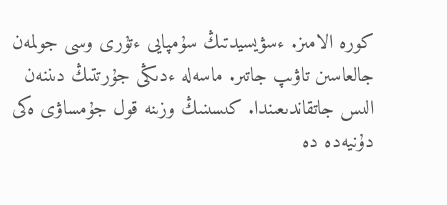كورە الامىز. ءسۋيسيدتىڭ سۇمپايى ءتۇرى وسى جولمەن جالعاسىن تاۋىپ جاتىر. ماسەلە ءدىڭى جۇرتتىڭ دىننەن الىس جاتقاندىعىندا. كىسىنىڭ وزىنە قول جۇمساۋى ەكى دۇنيەدە دە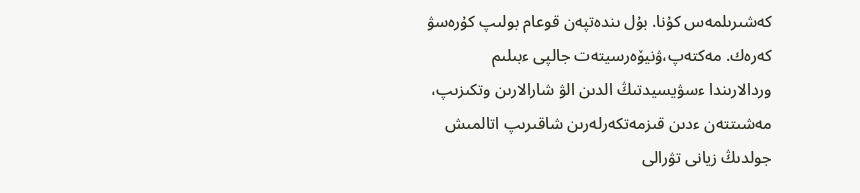كەشىرىلمەس كۇنا. بۇل ىندەتپەن قوعام بولىپ كۇرەسۋ كەرەك. مەكتەپ،ۋنيۆەرسيتەت جالپى ءبىلىم وردالارىندا ءسۋيسيدتىڭ الدىن الۋ شارالارىن وتكىزىپ، مەشىتتەن ءدىن قىزمەتكەرلەرىن شاقىرىپ اتالمىش جولدىڭ زيانى تۋرالى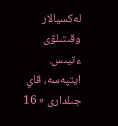لەكسيالار وقىتىلۋى ءتيىس. ايتپەسە، قاي جىلدارى « 16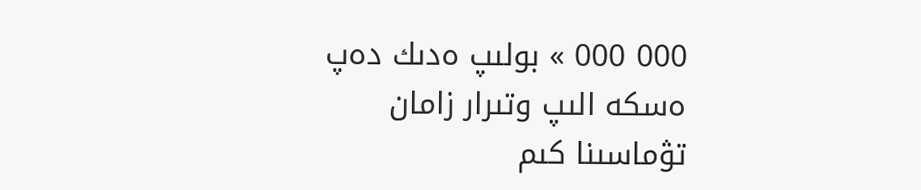000 000 » بولىپ ەدىك دەپ ەسكە الىپ وتىرار زامان تۋماسىنا كىم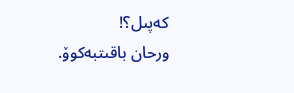كەپىل؟!
ورحان باقىتبەكوۆ.